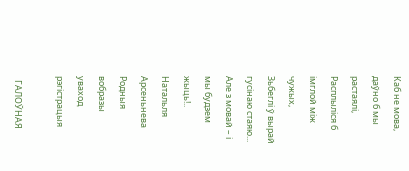Каб не мова, даўно б мы растаялі,
Расплыліся б імглой між чужых,
Зьбеглі ў вырай гусінаю стаяю...
Але з мовай – і мы будзем жыць!..
Натальля Арсеньнева
Родныя вобразы
уваход      рэгiстрацыя

  ГАЛОЎНАЯ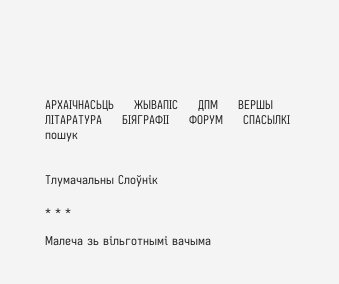АРХАІЧНАСЬЦЬ     ЖЫВАПІС     ДПМ     ВЕРШЫ     ЛІТАРАТУРА     БІЯГРАФІІ     ФОРУМ     СПАСЫЛКІ
пошук


Тлумачальны Слоўнік

* * *

Малеча зь вільготнымі вачыма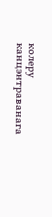колеру канцэнтраванага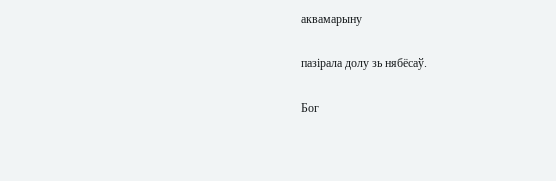аквамарыну

пазірала долу зь нябёсаў.

Бог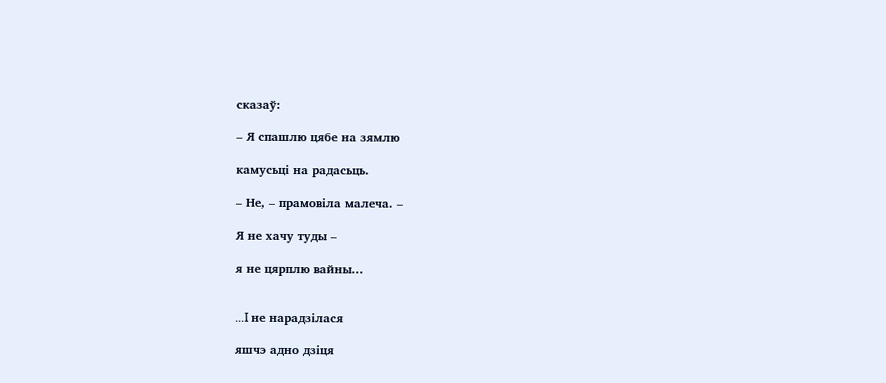сказаў:

– Я спашлю цябе на зямлю

камусьці на радасьць.

– Не, – прамовіла малеча. –

Я не хачу туды –

я не цярплю вайны...


...I не нарадзілася

яшчэ адно дзіця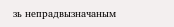зь непрадвызначаным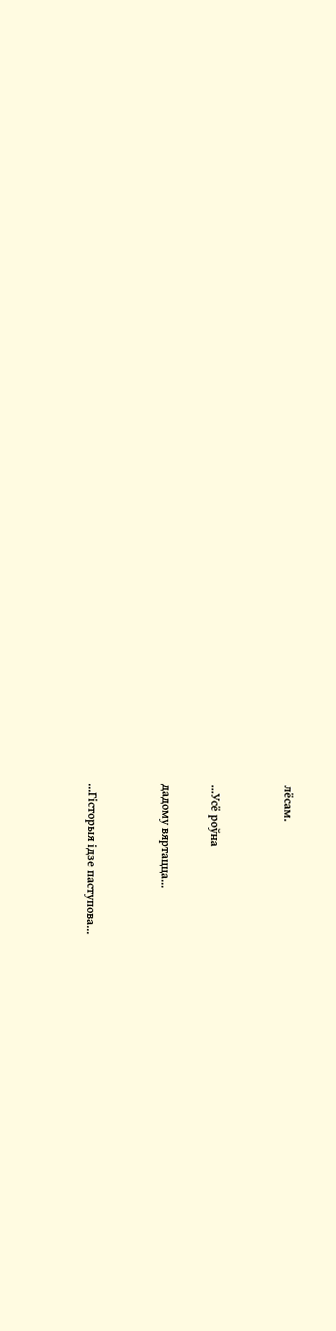лёсам.


...Усё роўна

дадому вяртацца...


...Гісторыя ідзе паступова...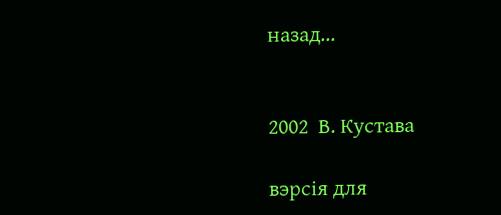назад...


2002  В. Кустава

вэрсія для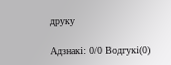друку

Адзнакi: 0/0 Водгукі(0)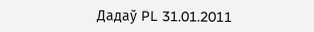Дадаў PL 31.01.2011